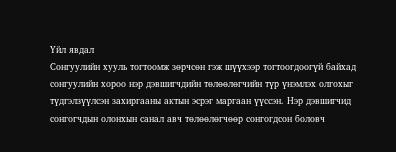Үйл явдал
Сонгуулийн хууль тогтоомж зөрчсөн гэж шүүхээр тогтоогдоогүй байхад сонгуулийн хороо нэр дэвшигчдийн төлөөлөгчийн түр үнэмлэх олгохыг түдгэлзүүлсэн захиргааны актын эсрэг маргаан үүссэн. Нэр дэвшигчид сонгогчдын олонхын санал авч төлөөлөгчөөр сонгогдсон боловч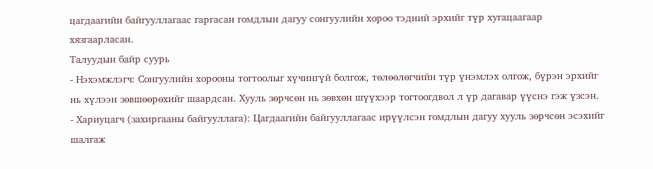цагдаагийн байгууллагаас гаргасан гомдлын дагуу сонгуулийн хороо тэдний эрхийг түр хугацаагаар хязгаарласан.
Талуудын байр суурь
- Нэхэмжлэгч: Сонгуулийн хорооны тогтоолыг хүчингүй болгож, төлөөлөгчийн түр үнэмлэх олгож, бүрэн эрхийг нь хүлээн зөвшөөрөхийг шаардсан. Хууль зөрчсөн нь зөвхөн шүүхээр тогтоогдвол л үр дагавар үүснэ гэж үзсэн.
- Хариуцагч (захиргааны байгууллага): Цагдаагийн байгууллагаас ирүүлсэн гомдлын дагуу хууль зөрчсөн эсэхийг шалгаж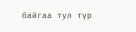байгаа тул түр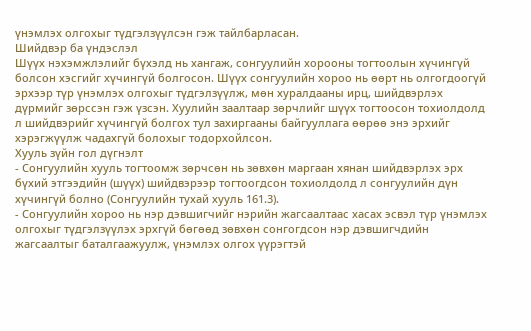үнэмлэх олгохыг түдгэлзүүлсэн гэж тайлбарласан.
Шийдвэр ба үндэслэл
Шүүх нэхэмжлэлийг бүхэлд нь хангаж, сонгуулийн хорооны тогтоолын хүчингүй болсон хэсгийг хүчингүй болгосон. Шүүх сонгуулийн хороо нь өөрт нь олгогдоогүй эрхээр түр үнэмлэх олгохыг түдгэлзүүлж, мөн хуралдааны ирц, шийдвэрлэх дүрмийг зөрссэн гэж үзсэн. Хуулийн заалтаар зөрчлийг шүүх тогтоосон тохиолдолд л шийдвэрийг хүчингүй болгох тул захиргааны байгууллага өөрөө энэ эрхийг хэрэгжүүлж чадахгүй болохыг тодорхойлсон.
Хууль зүйн гол дүгнэлт
- Сонгуулийн хууль тогтоомж зөрчсөн нь зөвхөн маргаан хянан шийдвэрлэх эрх бүхий этгээдийн (шүүх) шийдвэрээр тогтоогдсон тохиолдолд л сонгуулийн дүн хүчингүй болно (Сонгуулийн тухай хууль 161.3).
- Сонгуулийн хороо нь нэр дэвшигчийг нэрийн жагсаалтаас хасах эсвэл түр үнэмлэх олгохыг түдгэлзүүлэх эрхгүй бөгөөд зөвхөн сонгогдсон нэр дэвшигчдийн жагсаалтыг баталгаажуулж, үнэмлэх олгох үүрэгтэй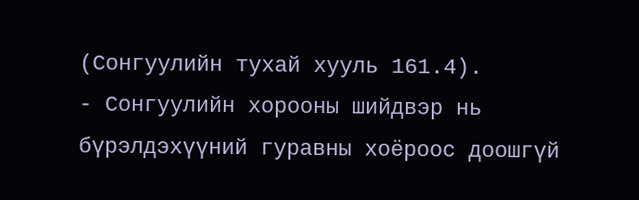(Сонгуулийн тухай хууль 161.4).
- Сонгуулийн хорооны шийдвэр нь бүрэлдэхүүний гуравны хоёроос доошгүй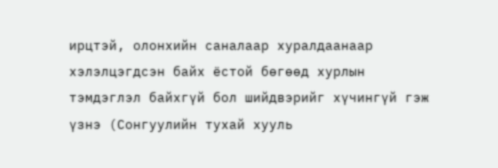ирцтэй, олонхийн саналаар хуралдаанаар хэлэлцэгдсэн байх ёстой бөгөөд хурлын тэмдэглэл байхгүй бол шийдвэрийг хүчингүй гэж үзнэ (Сонгуулийн тухай хууль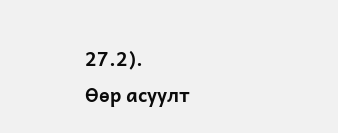27.2).
Өөр асуулт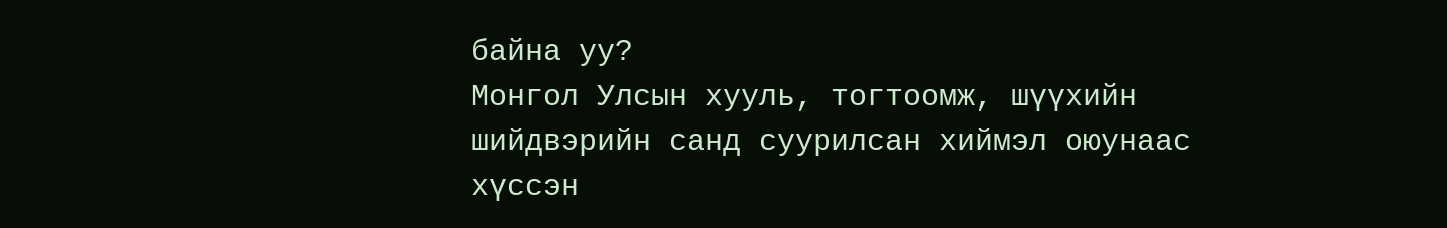байна уу?
Монгол Улсын хууль, тогтоомж, шүүхийн шийдвэрийн санд суурилсан хиймэл оюунаас хүссэн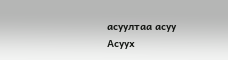асуултаа асуу
Асуух